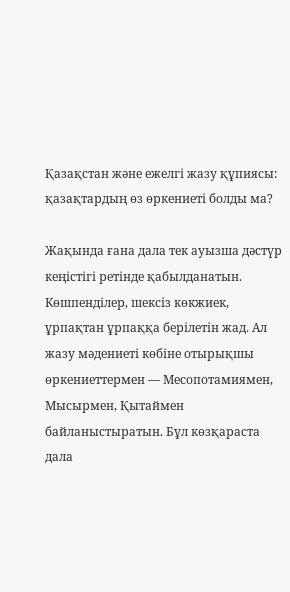Қазақстан және ежелгі жазу құпиясы: қазақтардың өз өркениеті болды ма?

Жақында ғана дала тек ауызша дәстүр кеңістігі ретінде қабылданатын. Көшпенділер, шексіз көкжиек, ұрпақтан ұрпаққа берілетін жад. Ал жазу мәдениеті көбіне отырықшы өркениеттермен — Месопотамиямен, Мысырмен, Қытаймен байланыстыратын. Бұл көзқараста дала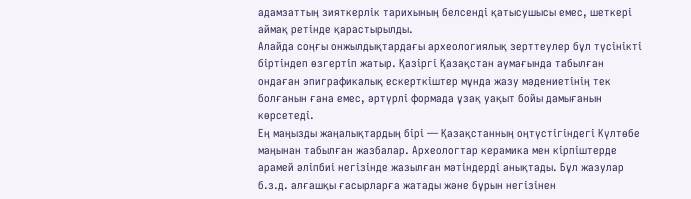адамзаттың зияткерлік тарихының белсенді қатысушысы емес, шеткері аймақ ретінде қарастырылды.
Алайда соңғы онжылдықтардағы археологиялық зерттеулер бұл түсінікті біртіндеп өзгертіп жатыр. Қазіргі Қазақстан аумағында табылған ондаған эпиграфикалық ескерткіштер мұнда жазу мәдениетінің тек болғанын ғана емес, әртүрлі формада ұзақ уақыт бойы дамығанын көрсетеді.
Ең маңызды жаңалықтардың бірі — Қазақстанның оңтүстігіндегі Күлтөбе маңынан табылған жазбалар. Археологтар керамика мен кірпіштерде арамей әліпбиі негізінде жазылған мәтіндерді анықтады. Бұл жазулар б.з.д. алғашқы ғасырларға жатады және бұрын негізінен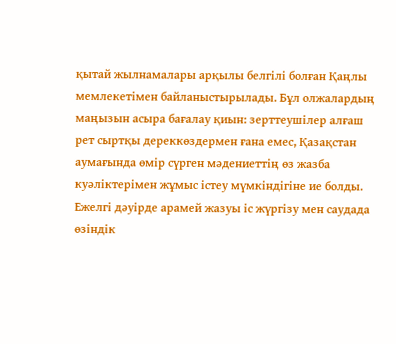қытай жылнамалары арқылы белгілі болған Қаңлы мемлекетімен байланыстырылады. Бұл олжалардың маңызын асыра бағалау қиын: зерттеушілер алғаш рет сыртқы дереккөздермен ғана емес, Қазақстан аумағында өмір сүрген мәдениеттің өз жазба куәліктерімен жұмыс істеу мүмкіндігіне ие болды.
Ежелгі дәуірде арамей жазуы іс жүргізу мен саудада өзіндік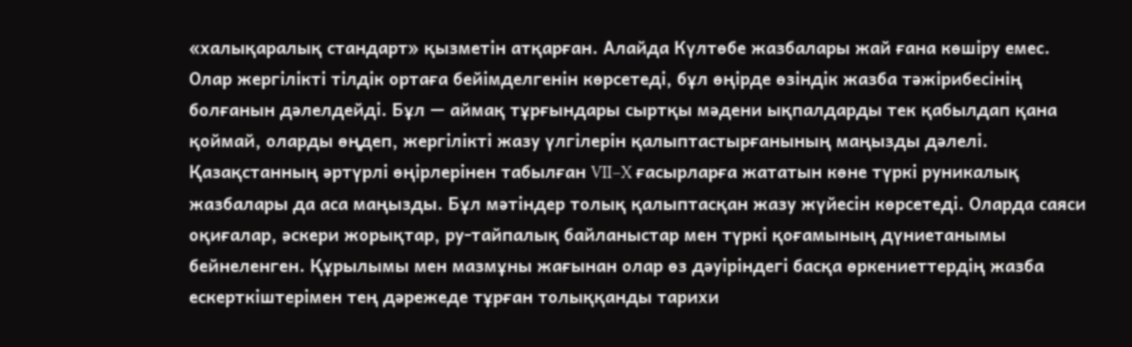«халықаралық стандарт» қызметін атқарған. Алайда Күлтөбе жазбалары жай ғана көшіру емес. Олар жергілікті тілдік ортаға бейімделгенін көрсетеді, бұл өңірде өзіндік жазба тәжірибесінің болғанын дәлелдейді. Бұл — аймақ тұрғындары сыртқы мәдени ықпалдарды тек қабылдап қана қоймай, оларды өңдеп, жергілікті жазу үлгілерін қалыптастырғанының маңызды дәлелі.
Қазақстанның әртүрлі өңірлерінен табылған VII–X ғасырларға жататын көне түркі руникалық жазбалары да аса маңызды. Бұл мәтіндер толық қалыптасқан жазу жүйесін көрсетеді. Оларда саяси оқиғалар, әскери жорықтар, ру-тайпалық байланыстар мен түркі қоғамының дүниетанымы бейнеленген. Құрылымы мен мазмұны жағынан олар өз дәуіріндегі басқа өркениеттердің жазба ескерткіштерімен тең дәрежеде тұрған толыққанды тарихи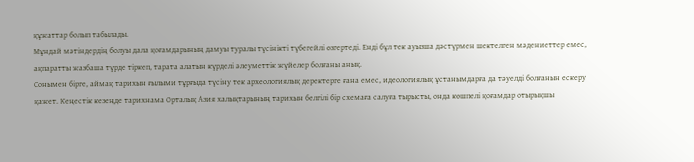құжаттар болып табылады.
Мұндай мәтіндердің болуы дала қоғамдарының дамуы туралы түсінікті түбегейлі өзгертеді. Енді бұл тек ауызша дәстүрмен шектелген мәдениеттер емес, ақпаратты жазбаша түрде тіркеп, тарата алатын күрделі әлеуметтік жүйелер болғаны анық.
Сонымен бірге, аймақ тарихын ғылыми тұрғыда түсіну тек археологиялық деректерге ғана емес, идеологиялық ұстанымдарға да тәуелді болғанын ескеру қажет. Кеңестік кезеңде тарихнама Орталық Азия халықтарының тарихын белгілі бір схемаға салуға тырысты, онда көшпелі қоғамдар отырықшы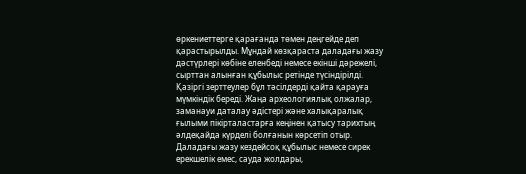өркениеттерге қарағанда төмен деңгейде деп қарастырылды. Мұндай көзқараста даладағы жазу дәстүрлері көбіне еленбеді немесе екінші дәрежелі, сырттан алынған құбылыс ретінде түсіндірілді.
Қазіргі зерттеулер бұл тәсілдерді қайта қарауға мүмкіндік береді. Жаңа археологиялық олжалар, заманауи даталау әдістері және халықаралық ғылыми пікірталастарға кеңінен қатысу тарихтың әлдеқайда күрделі болғанын көрсетіп отыр. Даладағы жазу кездейсоқ құбылыс немесе сирек ерекшелік емес, сауда жолдары,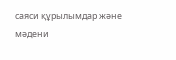саяси құрылымдар және мәдени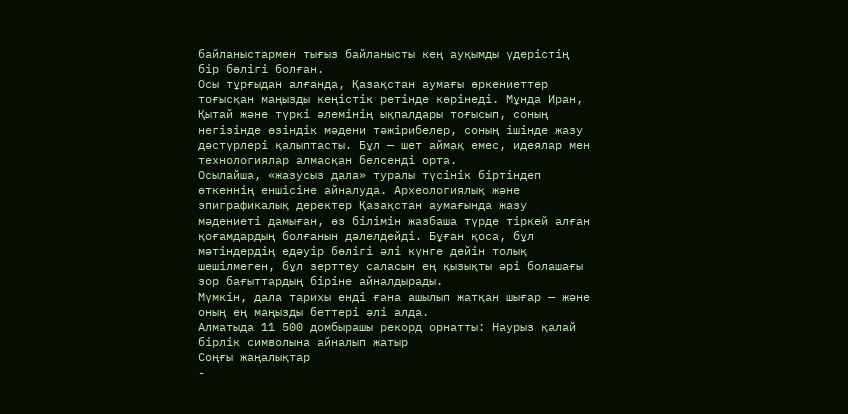байланыстармен тығыз байланысты кең ауқымды үдерістің бір бөлігі болған.
Осы тұрғыдан алғанда, Қазақстан аумағы өркениеттер тоғысқан маңызды кеңістік ретінде көрінеді. Мұнда Иран, Қытай және түркі әлемінің ықпалдары тоғысып, соның негізінде өзіндік мәдени тәжірибелер, соның ішінде жазу дәстүрлері қалыптасты. Бұл — шет аймақ емес, идеялар мен технологиялар алмасқан белсенді орта.
Осылайша, «жазусыз дала» туралы түсінік біртіндеп өткеннің еншісіне айналуда. Археологиялық және эпиграфикалық деректер Қазақстан аумағында жазу мәдениеті дамыған, өз білімін жазбаша түрде тіркей алған қоғамдардың болғанын дәлелдейді. Бұған қоса, бұл мәтіндердің едәуір бөлігі әлі күнге дейін толық шешілмеген, бұл зерттеу саласын ең қызықты әрі болашағы зор бағыттардың біріне айналдырады.
Мүмкін, дала тарихы енді ғана ашылып жатқан шығар — және оның ең маңызды беттері әлі алда.
Алматыда 11 500 домбырашы рекорд орнатты: Наурыз қалай бірлік символына айналып жатыр
Соңғы жаңалықтар
-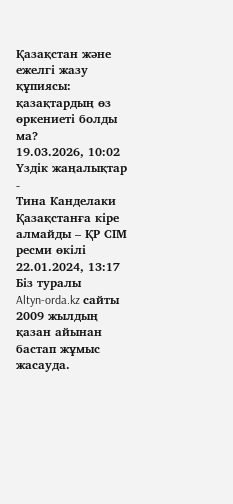Қазақстан және ежелгі жазу құпиясы: қазақтардың өз өркениеті болды ма?
19.03.2026, 10:02
Үздік жаңалықтар
-
Тина Канделаки Қазақстанға кіре алмайды – ҚР СІМ ресми өкілі
22.01.2024, 13:17
Біз туралы
Altyn-orda.kz сайты 2009 жылдың қазан айынан бастап жұмыс жасауда.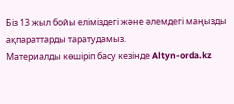Біз 13 жыл бойы еліміздегі және әлемдегі маңызды ақпараттарды таратудамыз.
Материалды көшіріп басу кезінде Altyn-orda.kz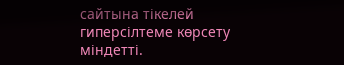сайтына тікелей гиперсілтеме көрсету міндетті.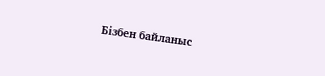Бізбен байланыс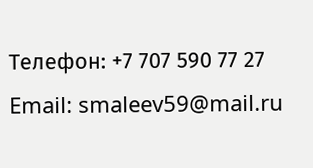Телефон: +7 707 590 77 27
Email: smaleev59@mail.ru